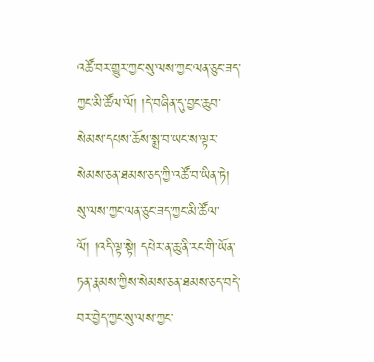འཚོ་བར་གྱུར་ཀྱང་སུ་ལས་ཀྱང་ལན་ཅུང་ཟད་ཀྱང་མི་ཚོལ་ལོ། །དེ་བཞིན་དུ་བྱང་ཆུབ་སེམས་དཔས་ཆོས་སྨྲ་བ་ཡང་ས་ལྟར་སེམས་ཅན་ཐམས་ཅད་ཀྱི་འཚོ་བ་ཡིན་ཏེ། སུ་ལས་ཀྱང་ལན་ཅུང་ཟད་ཀྱང་མི་ཚོལ་ལོ། །འདི་ལྟ་སྟེ། དཔེར་ན་ཆུ་ནི་རང་གི་ཡོན་ཏན་རྣམས་ཀྱིས་སེམས་ཅན་ཐམས་ཅད་བདེ་བར་བྱེད་ཀྱང་སུ་ལས་ཀྱང་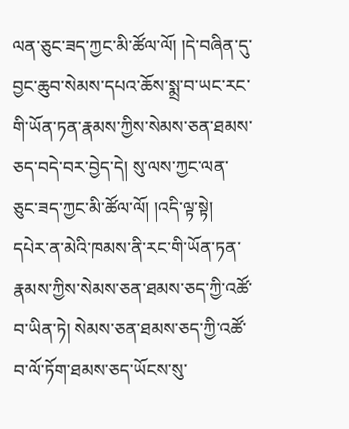ལན་ཅུང་ཟད་ཀྱང་མི་ཚོལ་ལོ། །དེ་བཞིན་དུ་བྱང་ཆུབ་སེམས་དཔའ་ཆོས་སྨྲ་བ་ཡང་རང་གི་ཡོན་ཏན་རྣམས་ཀྱིས་སེམས་ཅན་ཐམས་ཅད་བདེ་བར་བྱེད་དེ། སུ་ལས་ཀྱང་ལན་ཅུང་ཟད་ཀྱང་མི་ཚོལ་ལོ། །འདི་ལྟ་སྟེ། དཔེར་ན་མེའི་ཁམས་ནི་རང་གི་ཡོན་ཏན་རྣམས་ཀྱིས་སེམས་ཅན་ཐམས་ཅད་ཀྱི་འཚོ་བ་ཡིན་ཏེ། སེམས་ཅན་ཐམས་ཅད་ཀྱི་འཚོ་བ་ལོ་ཏོག་ཐམས་ཅད་ཡོངས་སུ་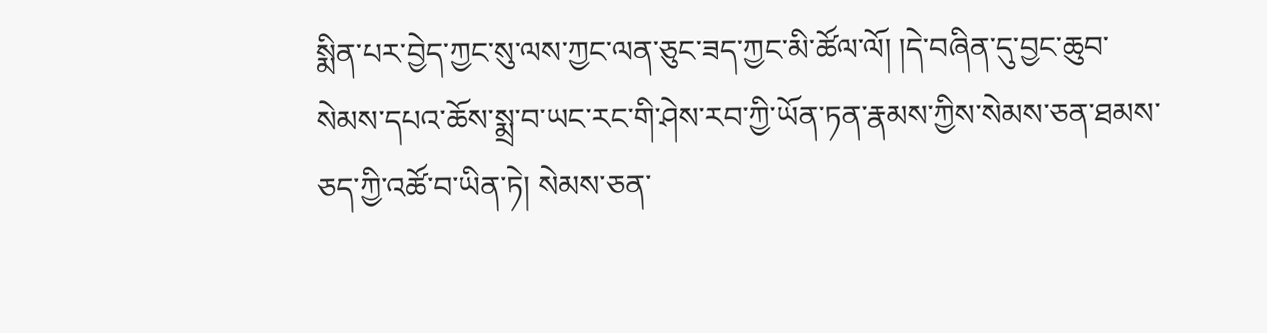སྨིན་པར་བྱེད་ཀྱང་སུ་ལས་ཀྱང་ལན་ཅུང་ཟད་ཀྱང་མི་ཚོལ་ལོ། །དེ་བཞིན་དུ་བྱང་ཆུབ་སེམས་དཔའ་ཆོས་སྨྲ་བ་ཡང་རང་གི་ཤེས་རབ་ཀྱི་ཡོན་ཏན་རྣམས་ཀྱིས་སེམས་ཅན་ཐམས་ཅད་ཀྱི་འཚོ་བ་ཡིན་ཏེ། སེམས་ཅན་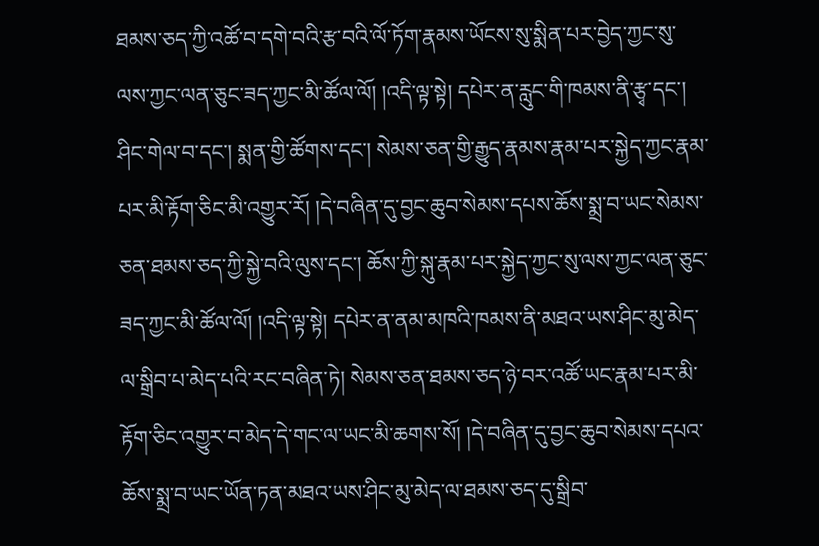ཐམས་ཅད་ཀྱི་འཚོ་བ་དགེ་བའི་རྩ་བའི་ལོ་ཏོག་རྣམས་ཡོངས་སུ་སྨིན་པར་བྱེད་ཀྱང་སུ་ལས་ཀྱང་ལན་ཅུང་ཟད་ཀྱང་མི་ཚོལ་ལོ། །འདི་ལྟ་སྟེ། དཔེར་ན་རླུང་གི་ཁམས་ནི་རྩྭ་དང་། ཤིང་གེལ་བ་དང་། སྨན་གྱི་ཚོགས་དང་། སེམས་ཅན་གྱི་རྒྱུད་རྣམས་རྣམ་པར་སྐྱེད་ཀྱང་རྣམ་པར་མི་རྟོག་ཅིང་མི་འགྱུར་རོ། །དེ་བཞིན་དུ་བྱང་ཆུབ་སེམས་དཔས་ཆོས་སྨྲ་བ་ཡང་སེམས་ཅན་ཐམས་ཅད་ཀྱི་སྐྱེ་བའི་ལུས་དང་། ཆོས་ཀྱི་སྐུ་རྣམ་པར་སྐྱེད་ཀྱང་སུ་ལས་ཀྱང་ལན་ཅུང་ཟད་ཀྱང་མི་ཚོལ་ལོ། །འདི་ལྟ་སྟེ། དཔེར་ན་ནམ་མཁའི་ཁམས་ནི་མཐའ་ཡས་ཤིང་མུ་མེད་ལ་སྒྲིབ་པ་མེད་པའི་རང་བཞིན་ཏེ། སེམས་ཅན་ཐམས་ཅད་ཉེ་བར་འཚོ་ཡང་རྣམ་པར་མི་རྟོག་ཅིང་འགྱུར་བ་མེད་དེ་གང་ལ་ཡང་མི་ཆགས་སོ། །དེ་བཞིན་དུ་བྱང་ཆུབ་སེམས་དཔའ་ཆོས་སྨྲ་བ་ཡང་ཡོན་ཏན་མཐའ་ཡས་ཤིང་མུ་མེད་ལ་ཐམས་ཅད་དུ་སྒྲིབ་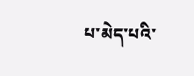པ་མེད་པའི་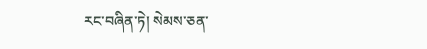རང་བཞིན་ཏེ། སེམས་ཅན་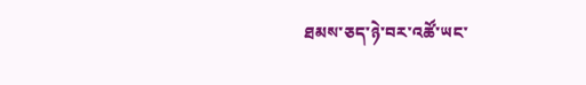ཐམས་ཅད་ཉེ་བར་འཚོ་ཡང་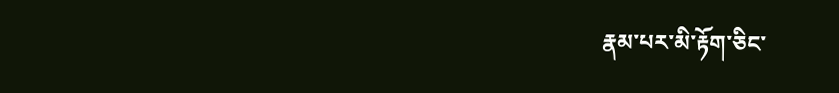རྣམ་པར་མི་རྟོག་ཅིང་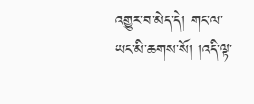འགྱུར་བ་མེད་དེ། གང་ལ་ཡང་མི་ཆགས་སོ། །འདི་ལྟ་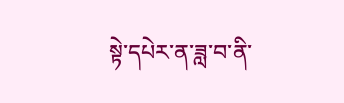སྟེ་དཔེར་ན་ཟླ་བ་ནི་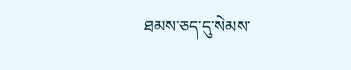ཐམས་ཅད་དུ་སེམས་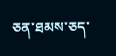ཅན་ཐམས་ཅད་